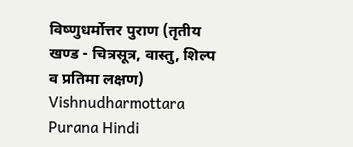विष्णुधर्मोत्तर पुराण (तृतीय खण्ड - चित्रसूत्र, वास्तु, शिल्प व प्रतिमा लक्षण)
Vishnudharmottara Purana Hindi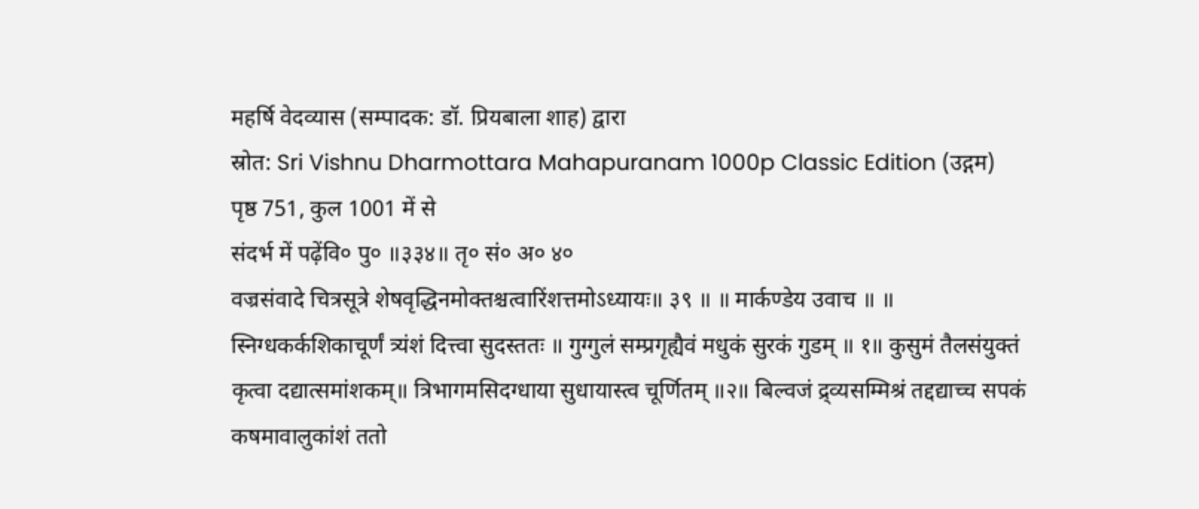महर्षि वेदव्यास (सम्पादक: डॉ. प्रियबाला शाह) द्वारा
स्रोत: Sri Vishnu Dharmottara Mahapuranam 1000p Classic Edition (उद्गम)
पृष्ठ 751, कुल 1001 में से
संदर्भ में पढ़ेंवि० पु० ॥३३४॥ तृ० सं० अ० ४०
वज्रसंवादे चित्रसूत्रे शेषवृद्धिनमोक्तश्चत्वारिंशत्तमोऽध्यायः॥ ३९ ॥ ॥ मार्कण्डेय उवाच ॥ ॥ स्निग्धकर्कशिकाचूर्णं त्र्यंशं दित्त्वा सुदस्ततः ॥ गुग्गुलं सम्प्रगृह्यैवं मधुकं सुरकं गुडम् ॥ १॥ कुसुमं तैलसंयुक्तं कृत्वा दद्यात्समांशकम्॥ त्रिभागमसिदग्धाया सुधायास्त्व चूर्णितम् ॥२॥ बिल्वजं द्र्व्यसम्मिश्रं तद्दद्याच्च सपकं कषमावालुकांशं ततो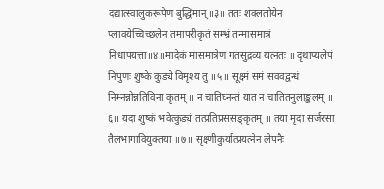दद्यात्स्वालुकरूपेण बुद्धिमान्॥३॥ ततः शक्लतोयेन प्लावयेच्चिच्छलेन तमापरीकृतं सम्भ्रं तन्मासमात्रं निधापयत्ता॥४॥मादेकं मासमात्रेण गतसुद्रव्य यत्नतः ॥ दृथाप्यलेपं निपुणः शुष्के कुड्ये विमृश्य तु ॥५॥ सूक्ष्मं समं सववद्वन्धं निम्नन्नोन्नतिविना कृतम् ॥ न चातिघ्नन्तं यात न चातितनुलाङ्कलम् ॥ ६॥ यदा शुष्कं भवेत्कुड्यं तत्प्रतिप्रससङ्कृतम् ॥ तया मृदा सर्जरसा तैलभागावियुक्तया ॥७॥ सृक्ष्णीकुर्यात्प्रयत्नेन लेपनैः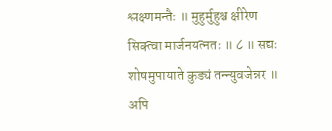श्लक्ष्णमन्तैः ॥ मुहुर्मुहुश्च क्षीरेण सिक्त्वा मार्जनयत्नतः ॥ ८ ॥ सद्यः शोषमुपायाते कुड्यं तन्न्युवजेन्नर ॥ अपि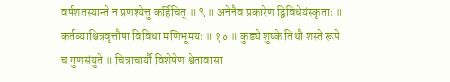वर्षशतस्यान्ते न प्रणश्येत्तु कर्हिचित् ॥ ९ ॥ अनेनैव प्रकारेण द्विविधेयंस्कृताः ॥ कर्तव्याश्चित्रवृत्तौषा विविधा मणिभूमयः ॥ १० ॥ कुड्ये शुष्के तिथौ शस्ते रूपे च गुणसंयुते ॥ चित्राचार्यौ विशेषेण श्वेतावासा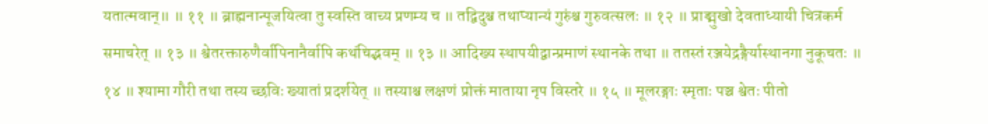यतात्मवान्॥ ॥ ११ ॥ ब्राह्मनान्पूजयित्वा तु स्वस्ति वाच्य प्रणम्य च ॥ तद्विदुश्च तथाप्यान्यं गुरुंश्च गुरुवत्सलः ॥ १२ ॥ प्राङ्मुखो देवताध्यायी चित्रकर्म समाचरेत् ॥ १३ ॥ श्वेतरक्तारुणैर्वापिनानैर्वापि कथंचिद्भवम् ॥ १३ ॥ आदिख्य स्थापयीद्वान्प्रमाणं स्थानके तथा ॥ ततस्तं रञ्जयेद्रङ्गैर्यास्थानगा नुकूचतः ॥ १४ ॥ श्यामा गौरी तथा तस्य च्छविः ख्यातां प्रदर्शयेत् ॥ तस्याश्च लक्षणं प्रोक्तं माताया नृप विस्तरे ॥ १५ ॥ मूलरङ्गाः स्मृताः पञ्च श्वेतः पीतो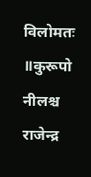विलोमतः ॥कुरूपो नीलश्च राजेन्द्र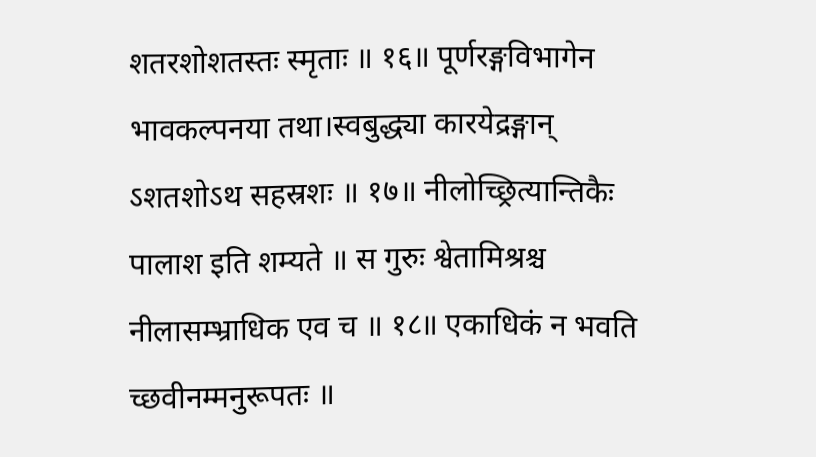शतरशोशतस्तः स्मृताः ॥ १६॥ पूर्णरङ्गविभागेन भावकल्पनया तथा।स्वबुद्ध्या कारयेद्रङ्गान् ऽशतशोऽथ सहस्रशः ॥ १७॥ नीलोच्छ्रित्यान्तिकैः पालाश इति शम्यते ॥ स गुरुः श्वेतामिश्रश्च नीलासम्भ्राधिक एव च ॥ १८॥ एकाधिकं न भवति च्छवीनम्मनुरूपतः ॥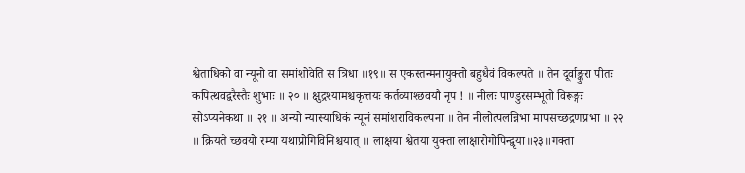श्वेताधिको वा न्यूनो वा समांशोवेति स त्रिधा ॥१९॥ स एकस्तन्मनायुक्तो बहुधैवं विकल्पते ॥ तेन दूर्वाङ्कुरा पीतः कपित्थवद्वरैस्तैः शुभाः ॥ २० ॥ क्षुद्रश्यामश्चकृत्तयः कर्तव्याश्छवयौ नृप ! ॥ नीलः पाण्डुरसम्भूतो विरूङ्गः सोऽप्यनेकथा ॥ २१ ॥ अन्यो न्यास्याधिकं न्यूनं समांशराविकल्पना ॥ तेन नीलोत्पलन्निभा मापसच्छद्रणप्रभा ॥ २२ ॥ क्रियते च्छवयो रम्या यथाप्रोगिविनिश्चयात् ॥ लाक्षया श्वेतया युक्ता लाक्षारोगोपिन्द्वृया॥२३॥गक्ता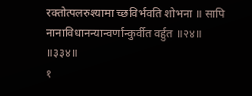रक्तोत्पलरुश्यामा च्छविर्भवति शोभना ॥ सापि नानाविधानन्यान्वर्णान्कुर्वीत वर्हुत ॥२४॥
॥३३४॥
१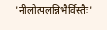'नीलोत्पलन्निभैर्विस्तैः'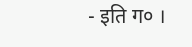- इति ग० ।